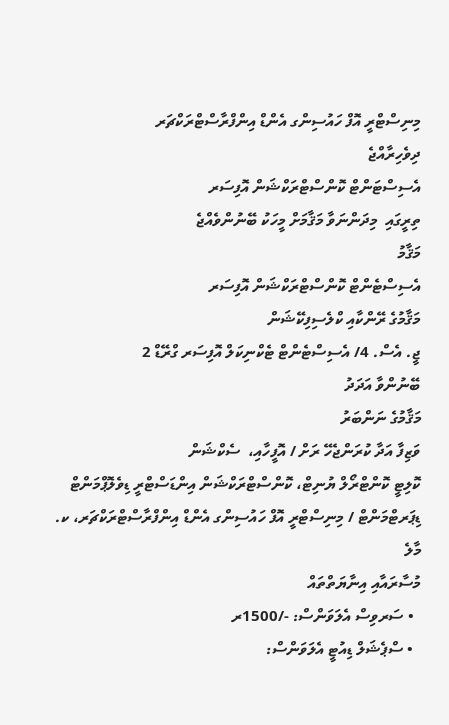މިނިސްޓްރީ އޮފް ހައުސިންގ އެންޑް އިންފްރާސްޓްރަކްޗަރ
ދިވެހިރާއްޖެ
އެސިސްޓަންޓް ކޮންސްޓްރަކްޝަން އޮފިސަރ
ތިރީގައި  މިދަންނަވާ މަޤާމަށް މީހަކު ބޭނުންވެއްޖެ
މަޤާމު
އެސިސްޓެންޓް ކޮންސްޓްރަކްޝަން އޮފިސަރ
މަޤާމުގެ ރޭންކާއި ކްލެސިފިކޭޝަން
ޖީ. އެސް. 4/ އެސިސްޓެންޓް ޓެކްނިކަލް އޮފިސަރ ގްރޭޑް 2
ބޭނުންވާ އަދަދު
މަޤާމުގެ ނަންބަރު
ވަޒިފާ އަދާ ކުރަންޖެހޭ ރަށް / އޮފީހާއި،  ސެކްޝަން
ކޮލިޓީ ކޮންޓްރޯލް ޔުނިޓް، ކޮންސްޓްރަކްޝަން އިންޑަސްޓްރީ ޑިވެލޮޕްމަންޓް ޑިޕަރޓްމަންޓް / މިނިސްޓްރީ އޮފް ހައުސިންގ އެންޑް އިންފްރާސްޓްރަކްޗަރ، ކ. މާލެ
މުސާރައާއި އިނާޔަތްތައް
  • ސަރވިސް އެލަވަންސް: -/1500ރ
  • ސްޕެޝަލް ޑިއުޓީ އެލަވަންސް: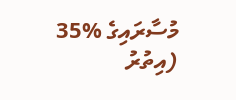މުސާރައިގެ %35
(އިތުރު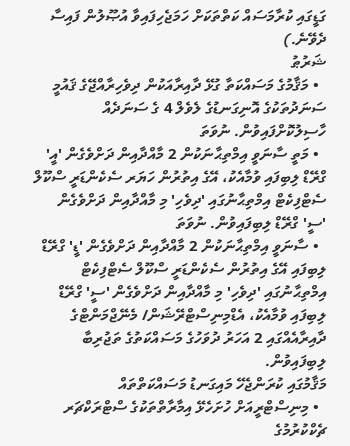ގަޑީގައި ކުރާމަސައް ކަތްތަކަށް ހަމަޖެހިފައިވާ އުޞޫލުން ފައިސާ ދެވޭނެ.)
ޝަރުޠު
  • މަޤާމުގެ މަސައްކަތާ ގުޅޭ ދާއިރާއަކުން ދިވެހިރާއްޖޭގެ ޤައުމީ ސަނަދުތަކުގެ އޮނިގަނޑުގެ ލެވެލް 4 ގެ ސަނަދެއް ހާސިލުކޮށްފައިވުން. ނުވަތަ
  • މަތީ ސާނަވީ އިމްތިޙާނަކުން 2 މާއްދާއިން ދަށްވެގެން 'އީ' ގްރޭޑް ލިބިފައި ވުމާއެކު، އޭގެ އިތުރުން ހަޔަރ ސެކެންޑަރީ ސްކޫލް ސެޓްފިކެޓް އިމްތިޙާނުގައި 'ދިވެހި' މި މާއްދާއިން ދަށްވެގެން 'ސީ' ގްރޭޑް ލިބިފައިވުން. ނުވަތަ
  • ސާނަވީ އިމްތިޙާނަކުން 2 މާއްދާއިން ދަށްވެގެން 'ޑީ' ގްރޭޑް ލިބިފައި އޭގެ އިތުރުން ސެކެންޑަރީ ސްކޫލް ސެޓްފިކެޓް އިމްތިޙާނުގައި 'ދިވެހި' މި މާއްދާއިން ދަށްވެގެން 'ސީ' ގްރޭޑް ލިބިފައި ވުމާއެކު، އެޑްމިނިސްޓްރޭޝަން/ މެނޭޖްމަންޓްގެ ދާއިރާއެއްގައި 2 އަހަރު ދުވަހުގެ މަސައްކަތުގެ ތަޖުރިބާ ލިބިފައިވުން.
މަޤާމުގައި ކުރަންޖެހޭ މައިގަނޑު މަސައްކަތްތައް
  • މިނިސްޓްރީއަށް ހުށަހެޅޭ އިމާރާތްތަކުގެ ސްޓްރަކްޗަރ ޗެކްކުރުމުގެ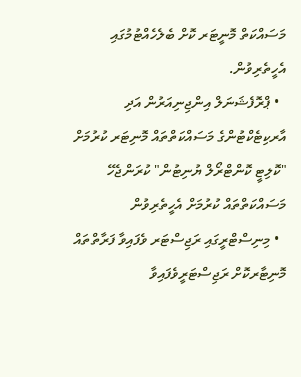މަސައްކަތް މޮނީޓަރ ކޮށް ބެލެހެއްޓުމުގައި އެހީތެރިވުން.
  • ޕްރޮފެޝަނަލް އިންޖިނިއަރުން އަދި އާރކިޓެކްޓުންގެ މަސައްކަތްތައް މޮނިޓަރ ކުރުމަށް "ކޮލިޓީ ކޮންޓްރޯލް ޔުނިޓުން" ކުރަންޖެހޭ މަސައްކަތްތައް ކުރުމަށް އެހީތެރިވުން
  • މިނިސްޓްރީގައި ރަޖިސްޓަރ ވެފައިވާ ފަރާތްތައް މޮނިޓާރކޮށް ރަޖިސްޓަރީވެފައިވާ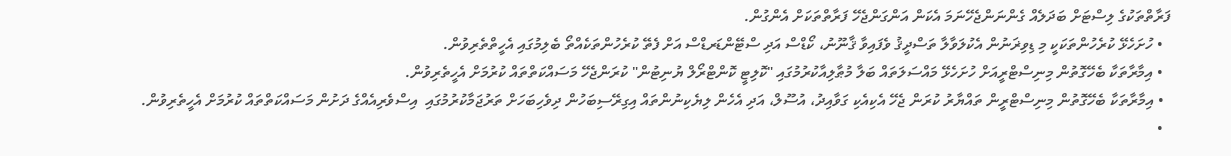ފަރާތްތަކުގެ ލިސްޓަށް ބަދަލެއް ގެންނަންޖެހޭނަމަ އެކަން އަންގަންޖެހޭ ފަރާތްތަކަށް އެންގުން.
  • ހުށަހެޅޭ ކުރެހުންތަކަކީ މި ޑިވިޜަނުން އެކުލަވާލާ ތަސްދީޤު ވެފައިވާ ޤާނޫނު، ކޯޑްސް އަދި ސްޓޭންޑަރޑްސް އަށް ފެތޭ ކުރެހުންތަކެއްތޯ ބެލިމުގައި އެހީތްތެރިވުން.
  • އިމާރާތަކާ ބެހޭގޮތުން މިނިސްޓްރީއަށް ހުށަހެޅޭ މައްސަލަތައް ބަލާ މުޠާލިއާކުރުމުގައި "ކޮލިޓީ ކޮންޓްރޯލް ޔުނިޓުން" ކުރަންޖެހޭ މަސައްކަތްތައް ކުރުމަށް އެހީތެރިވުން.
  • އިމާރާތަކާ ބެހޭގޮތުން މިނިސްޓްރީން ތައްޔާރު ކުރަން ޖެހޭ އެކިއެކި ގަވާއިދު، އުސޫލް، އަދި އެހެން ލިޔެކިނުންތައް އިގިރޭސިބަހުން ދިވެހިބަހަށް ތަރުޖަމާކުރުމުގައި  އިސްވެރިއެއްގެ ދަށުން މަސައްކަތްތައް ކުރުމަށް އެހީތެރިވުން.
  •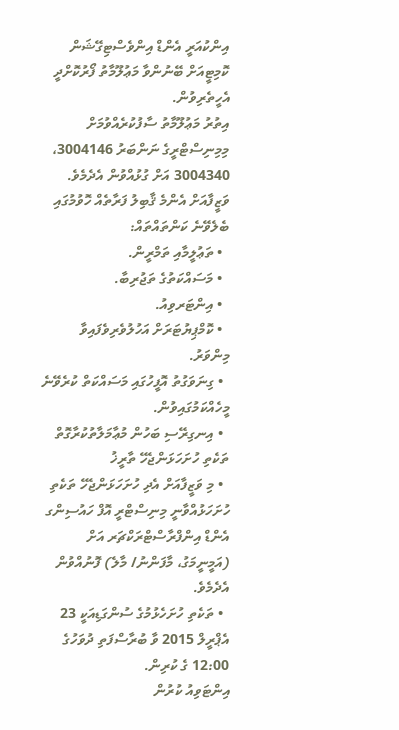އިންކުއަރީ އެންޑް އިންވެސްޓިގޭޝަން ކޮމިޓީއަށް ބޭނުންވާ މަޢުލޫމާތު ފޯރުކޮށްދީ އެހީތެރިވުން.
އިތުރު މަޢުލޫމާތު ސާފުކުރެއްވުމަށް މިމިނިސްޓްރީގެ ނަންބަރު 3004146، 3004340 އަށް ގުޅުއްވުން އެދެމެވެ.
ވަޒީފާއަށް އެންމެ ޤާބިލު ފަރާތެއް ހޮވުމުގައި ބެލެވޭނެ ކަންތައްތައް:
  • ތަޢުލީމާއި ތަމްރީން.
  • މަސައްކަތުގެ ތަޖުރިބާ.
  • އިންޓަރވިއު.
  • ކޮމްޕިޔުޓަރަށް އަހުލުވެރިވެފައިވާ މިންވަރު.
  • ގިނަވަގުތު އޮފީހުގައި މަސައްކަތް ކުރެވޭނެ މީހެއްކަމުގައިވުން.
  • އިނގިރޭސި ބަހުން މުޢާމަލާތުކުރާގޮތް
ތަކެތި ހުށަހަޅަންޖެހޭ ތާރީޚު
  • މި ވަޒީފާއަށް އެދި ހުށަހަޅަންޖެހޭ ތަކެތި ހުށަހަޅުއްވާނީ މިނިސްޓްރީ އޮފް ހައުސިންގ އެންޑް އިންފްރާސްޓްރަކްޗަރ އަށް (އަމީނީމަގު، މާފަންނު/ މާލެ) ފޮނުއްވުން އެދެމެވެ.
  • ތަކެތި ހުށަހެޅުމުގެ ސުންގަޑިއަކީ 23 އެޕްރީލް 2015 ވާ ބުރާސްފަތި ދުވަހުގެ 12:00 ގެ ކުރިން.
އިންޓަވިއު ކުރުން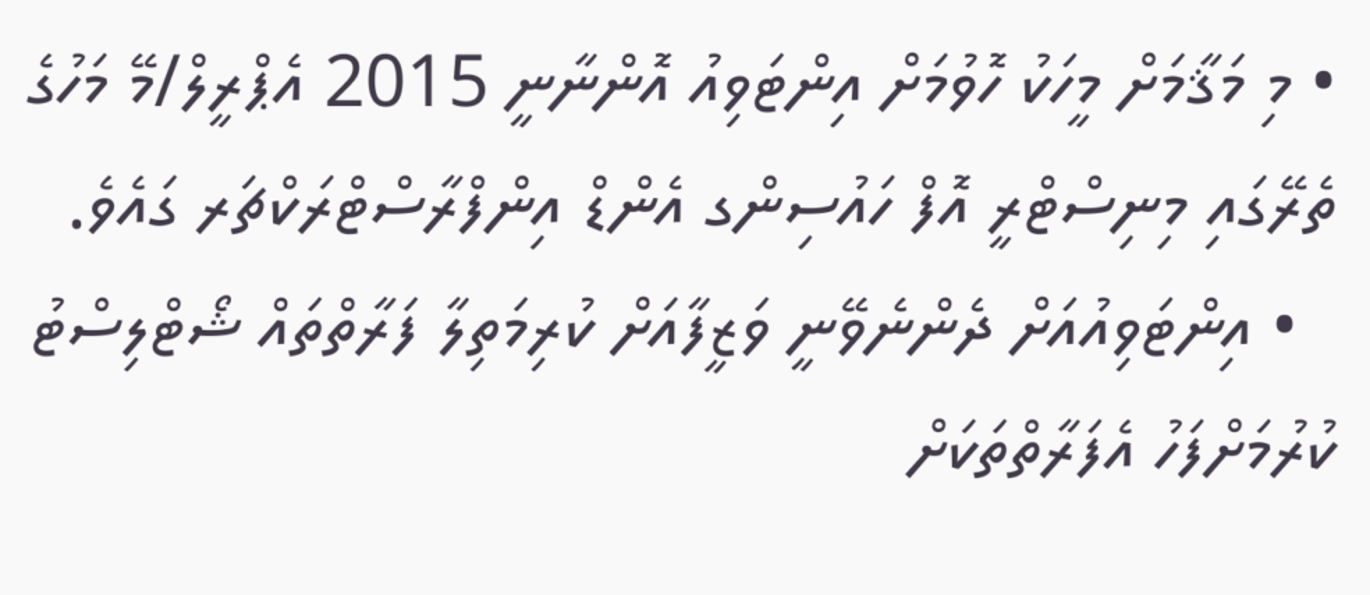• މި މަޤާމަށް މީހަކު ހޮވުމަށް އިންޓަވިއު އޮންނާނީ 2015 އެޕްރީލް/މޭ މަހުގެ ތެރޭގައި މިނިސްޓްރީ އޮފް ހައުސިންގ އެންޑް އިންފްރާސްޓްރަކްޗަރ ގައެވެ.
  • އިންޓަވިއުއަށް ދެންނެވޭނީ ވަޒީފާއަށް ކުރިމަތިލާ ފަރާތްތައް ޝޯޓްލިސްޓު ކުރުމަށްފަހު އެފަރާތްތަކަށް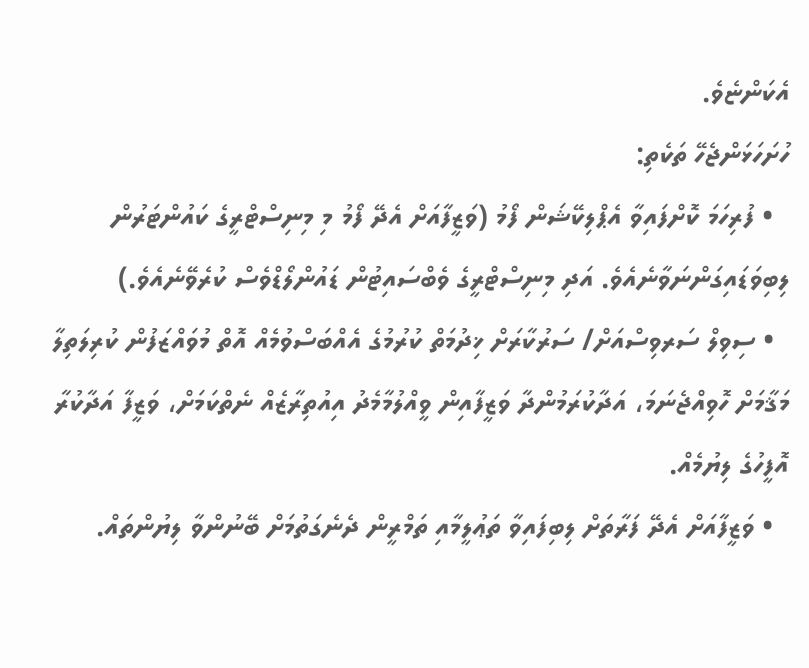އެކަންޏެވެ.
ހުށަހަޅަންޖެހޭ ތަކެތި:
  • ފުރިހަމަ ކޮށްފައިވާ އެޕްލިކޭޝަން ފޯމު (ވަޒީފާއަށް އެދޭ ފޯމު މި މިނިސްޓްރީގެ ކައުންޓަރުން ލިބިވަޑައިގަންނަވާނެއެވެ. އަދި މިނިސްޓްރީގެ ވެބްސައިޓުން ޑައުންލޯޑްވެސް ކުރެވޭނެއެވެ.)
  • ސިވިލް ސަރވިސްއަށް/ ސަރުކާރަށް ޚިދުމަތް ކުރުމުގެ އެއްބަސްވުމެއް އޮތް މުވައްޒަފުން ކުރިލަތިލާ މަޤާމަށް ހޮވިއްޖެނަމަ، އަދާކުރަމުންދާ ވަޒީފާއިން ވީއްލުމާމެދު އިއުތިރާޒެއް ނެތްކަމަށް، ވަޒީފާ އަދާކުރާ އޮފީހުގެ ލިޔުމެއް.
  • ވަޒީފާއަށް އެދޭ ފަރާތަށް ލިބިފައިވާ ތަޢުލީމާއި ތަމްރީން ދެނެގަތުމަށް ބޭނުންވާ ލިޔުންތައް.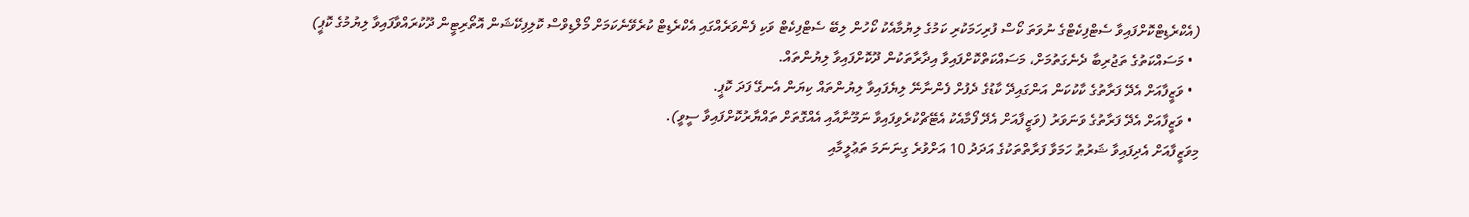(އެކްރެޑިޓްކޮށްފައިވާ ސެޓްފިކެޓްގެ ނުވަތަ ކޯސް ފުރިހަމަކުރި ކަމުގެ ލިޔުމާއެކު ކޯހުން ލިބޭ ސެޓްފިކެޓް ވަކި ފެންވަރެއްގައި އެކްރެޑިޓް ކުރެވޭނެކަމަށް މޯލްޑިވްސް ކޮލިފިކޭޝަން އޮތޯރިޓީން ދޫކުރައްވާފައިވާ ލިޔުމުގެ ކޮޕީ)
  • މަސައްކަތުގެ ތަޖުރިބާ ދެނެގަތުމަށް، މަސައްކަތްކޮށްފައިވާ އިދާރާތަކުން ދޫކޮށްފައިވާ ލިޔުންތައް.
  • ވަޒީފާއަށް އެދޭ ފަރާތުގެ ކާކުކަން އަންގައިދޭ ކާޑުގެ ދެފުށް ފެންނާނޭ ލިޔެފައިވާ ލިޔުންތައް ކިޔަން އެނގޭ ފަދަ ކޮޕީ.
  • ވަޒީފާއަށް އެދޭ ފަރާތުގެ ވަނަވަރު (ވަޒީފާއަށް އެދޭ ފޯމާއެކު އެޓޭޗްކުރެވިފައިވާ ނަމޫނާއާއި އެއްގޮތަށް ތައްޔާރުކޮށްފައިވާ ސީވީ).
މިވަޒީފާއަށް އެދިފައިވާ ޝަރުޠު ހަމަވާ ފަރާތްތަކުގެ އަދަދު 10 އަށްވުރެ ގިނަނަމަ ތަޢުލީމާއި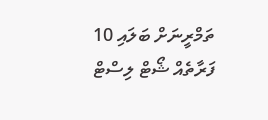ތަމްރީނަށް ބަލައި 10 ފަރާތެއް ޝޯޓް ލިސްޓް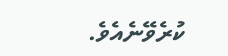ކުރެވޭނެއެވެ.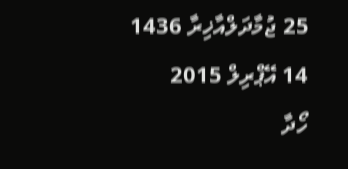25 ޖުމާދަލްއާޚިރާ 1436
14 އޭޕްރިލް 2015
ހޯދާ